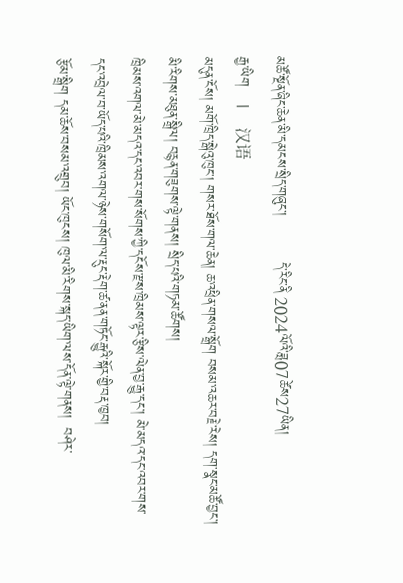མཚོ་སྔོན་ཞིང་ཆེན་མི་དམངས་སྲིད་གཞུང་།          དེ་རིང་ནི 2024ལོའི་ཟླ07ཚེས27ཡིན།
རྒྱ་ཡིག    |    汉语
མདུན་ངོས། མགོ་ཁྲིད་སྒེའུ་ཁུང་། གསར་ཐོས་གལ་ཆེན། ཆ་འཕྲིན་གསལ་སྒྲོག བསམ་འཆར་བརྗེ་རེས། དག་སྣང་མཚོ་བྱང་། མི་རིགས་མཐུན་སྒྲིལ། བརྙན་གཟུགས་ལྟེ་གནས། སྲིད་པའི་གཏམ་ཚོགས།
ཁྲིམས་འགལ་མེ་མདའ་དང་འབར་གས་སོགས་ཀྱི་དངོས་རྫས་ཁྲིམས་ལྟར་རྩིས་ལེན་བྱ་རྒྱུ་དང་། མེ་མདའ་དང་འབར་གས་དང་འབྲེལ་བ་ཡོད་པའི་ཁྲིམས་འགལ་ཉེས་གསོག་ལ་རྡུང་རྡེག་ཚ་ནན་གཏོང་རྒྱུའི་སྐོར་གྱི་བརྡ་ཁྱབ།
རྩོམ་སྒྲིག དམ་ཆོས་བསམ་འགྲུབ། ཡོང་ཁུངས། ཁུལ་མི་རིགས་སྐད་ཡིག་ལས་དོན་ལྟེ་གནས།  བཤེར་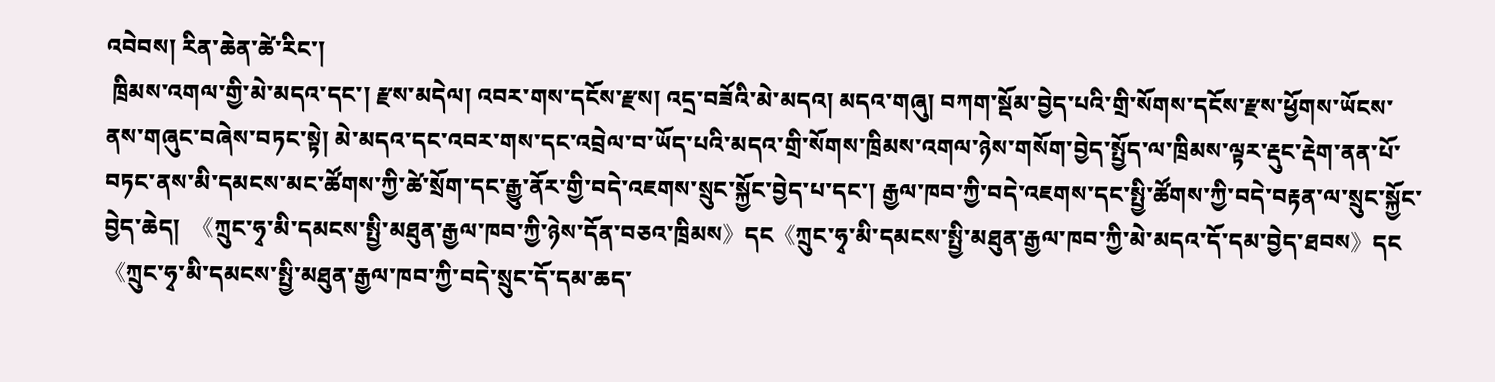འབེབས། རིན་ཆེན་ཚེ་རིང་།
 ཁྲིམས་འགལ་གྱི་མེ་མདའ་དང་། རྫས་མདེལ། འབར་གས་དངོས་རྫས། འདྲ་བཟོའི་མེ་མདའ། མདའ་གཞུ། བཀག་སྡོམ་བྱེད་པའི་གྲི་སོགས་དངོས་རྫས་ཕྱོགས་ཡོངས་ནས་གཞུང་བཞེས་བཏང་སྟེ། མེ་མདའ་དང་འབར་གས་དང་འབྲེལ་བ་ཡོད་པའི་མདའ་གྲི་སོགས་ཁྲིམས་འགལ་ཉེས་གསོག་བྱེད་སྤྱོད་ལ་ཁྲིམས་ལྟར་རྡུང་རྡེག་ནན་པོ་བཏང་ནས་མི་དམངས་མང་ཚོགས་ཀྱི་ཚེ་སྲོག་དང་རྒྱུ་ནོར་གྱི་བདེ་འཇགས་སྲུང་སྐྱོང་བྱེད་པ་དང་། རྒྱལ་ཁབ་ཀྱི་བདེ་འཇགས་དང་སྤྱི་ཚོགས་ཀྱི་བདེ་བརྟན་ལ་སྲུང་སྐྱོང་བྱེད་ཆེད།  《ཀྲུང་ཧྭ་མི་དམངས་སྤྱི་མཐུན་རྒྱལ་ཁབ་ཀྱི་ཉེས་དོན་བཅའ་ཁྲིམས》དང《ཀྲུང་ཧྭ་མི་དམངས་སྤྱི་མཐུན་རྒྱལ་ཁབ་ཀྱི་མེ་མདའ་དོ་དམ་བྱེད་ཐབས》དང《ཀྲུང་ཧྭ་མི་དམངས་སྤྱི་མཐུན་རྒྱལ་ཁབ་ཀྱི་བདེ་སྲུང་དོ་དམ་ཆད་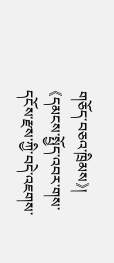གཅོད་བཅའ་ཁྲིམས》།《དམངས་སྤྱོད་འབར་གས་དངོས་རྫས་ཀྱི་བདེ་འཇགས་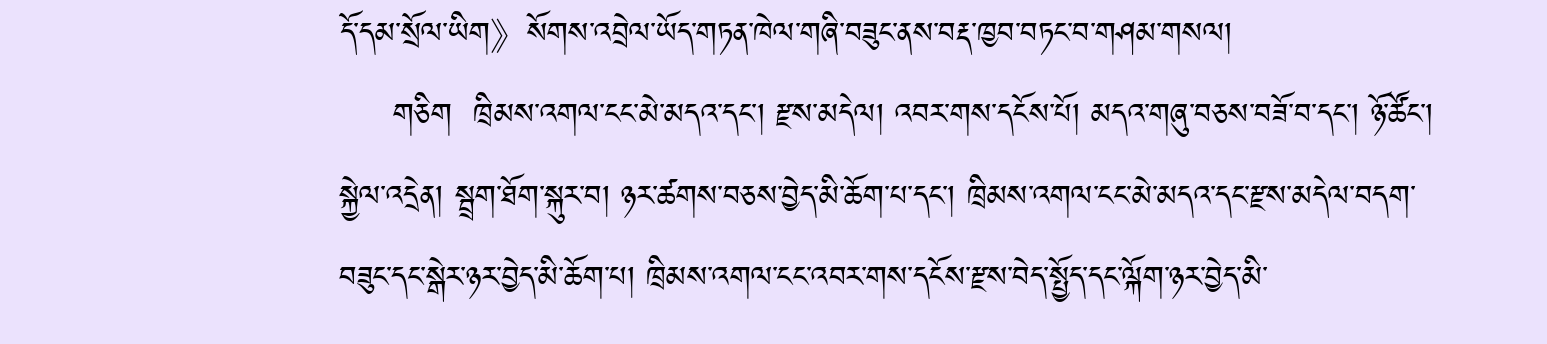དོ་དམ་སྲོལ་ཡིག》སོགས་འབྲེལ་ཡོད་གཏན་ཁེལ་གཞི་བཟུང་ནས་བརྡ་ཁྱབ་བཏང་བ་གཤམ་གསལ།
     གཅིག  ཁྲིམས་འགལ་ངང་མེ་མདའ་དང་། རྫས་མདེལ། འབར་གས་དངོས་པོ། མདའ་གཞུ་བཅས་བཟོ་བ་དང་། ཉོ་ཚོང་། སྐྱེལ་འདྲེན། སྦྲག་ཐོག་སྐུར་བ། ཉར་ཚགས་བཅས་བྱེད་མི་ཆོག་པ་དང་། ཁྲིམས་འགལ་ངང་མེ་མདའ་དང་རྫས་མདེལ་བདག་བཟུང་དང་སྒེར་ཉར་བྱེད་མི་ཆོག་པ། ཁྲིམས་འགལ་ངང་འབར་གས་དངོས་རྫས་བེད་སྤྱོད་དང་ལྐོག་ཉར་བྱེད་མི་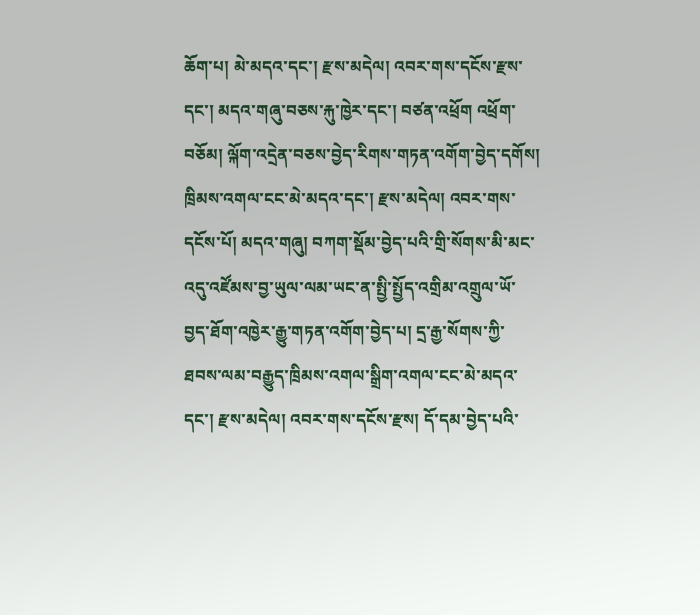ཆོག་པ། མེ་མདའ་དང་། རྫས་མདེལ། འབར་གས་དངོས་རྫས་དང་། མདའ་གཞུ་བཅས་རྐུ་ཁྱེར་དང་། བཙན་འཕྲོག འཕྲོག་བཅོམ། ལྐོག་འདྲེན་བཅས་བྱེད་རིགས་གཏན་འགོག་བྱེད་དགོས།  ཁྲིམས་འགལ་ངང་མེ་མདའ་དང་། རྫས་མདེལ། འབར་གས་དངོས་པོ། མདའ་གཞུ། བཀག་སྡོམ་བྱེད་པའི་གྲི་སོགས་མི་མང་འདུ་འཛོམས་བྱ་ཡུལ་ལམ་ཡང་ན་སྤྱི་སྤྱོད་འགྲིམ་འགྲུལ་ཡོ་བྱད་ཐོག་འཁྱེར་རྒྱུ་གཏན་འགོག་བྱེད་པ། དྲ་རྒྱ་སོགས་ཀྱི་ཐབས་ལམ་བརྒྱུད་ཁྲིམས་འགལ་སྒྲིག་འགལ་ངང་མེ་མདའ་དང་། རྫས་མདེལ། འབར་གས་དངོས་རྫས། དོ་དམ་བྱེད་པའི་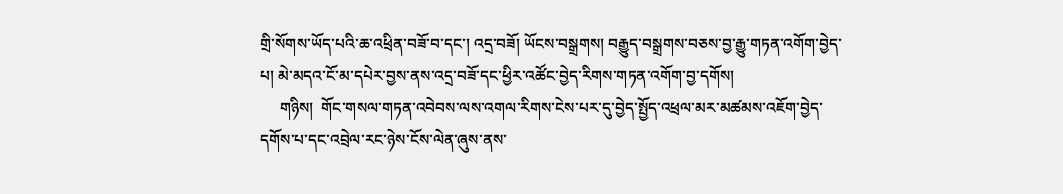གྲི་སོགས་ཡོད་པའི་ཆ་འཕྲིན་བཟོ་བ་དང་། འདྲ་བཟོ། ཡོངས་བསྒྲགས། བརྒྱུད་བསྒྲགས་བཅས་བྱ་རྒྱུ་གཏན་འགོག་བྱེད་པ། མེ་མདའ་ངོ་མ་དཔེར་བྱས་ནས་འདྲ་བཟོ་དང་ཕྱིར་འཚོང་བྱེད་རིགས་གཏན་འགོག་བྱ་དགོས།
     གཉིས།  གོང་གསལ་གཏན་འབེབས་ལས་འགལ་རིགས་ངེས་པར་དུ་བྱེད་སྤྱོད་འཕྲལ་མར་མཚམས་འཇོག་བྱེད་དགོས་པ་དང་འབྲེལ་རང་ཉེས་ངོས་ལེན་ཞུས་ནས་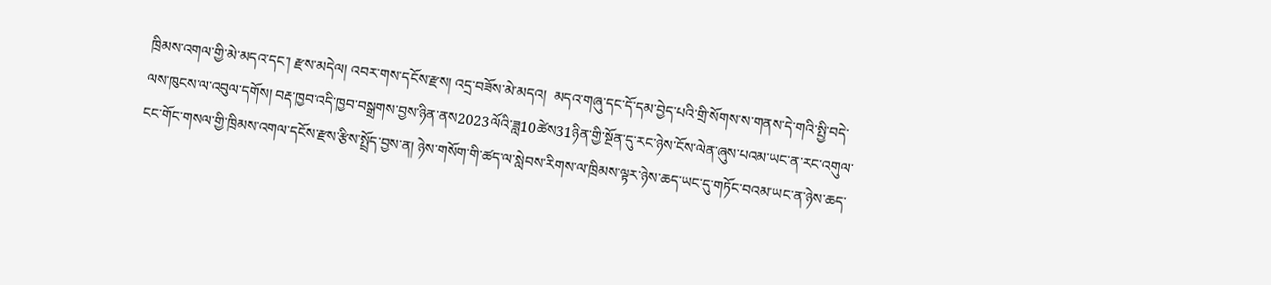ཁྲིམས་འགལ་གྱི་མེ་མདའ་དང་། རྫས་མདེལ། འབར་གས་དངོས་རྫས། འདྲ་བཟོས་མེ་མདའ།  མདའ་གཞུ་དང་དོ་དམ་བྱེད་པའི་གྲི་སོགས་ས་གནས་དེ་གའི་སྤྱི་བདེ་ལས་ཁུངས་ལ་འབུལ་དགོས། བརྡ་ཁྱབ་འདི་ཁྱབ་བསྒྲགས་བྱས་ཉིན་ནས2023ལོའི་ཟླ10ཚེས31ཉིན་གྱི་སྔོན་དུ་རང་ཉེས་ངོས་ལེན་ཞུས་པའམ་ཡང་ན་རང་འགུལ་ངང་གོང་གསལ་གྱི་ཁྲིམས་འགལ་དངོས་རྫས་རྩིས་སྤྲོད་བྱས་ན། ཉེས་གསོག་གི་ཚད་ལ་སླེབས་རིགས་ལ་ཁྲིམས་ལྟར་ཉེས་ཆད་ཡང་དུ་གཏོང་བའམ་ཡང་ན་ཉེས་ཆད་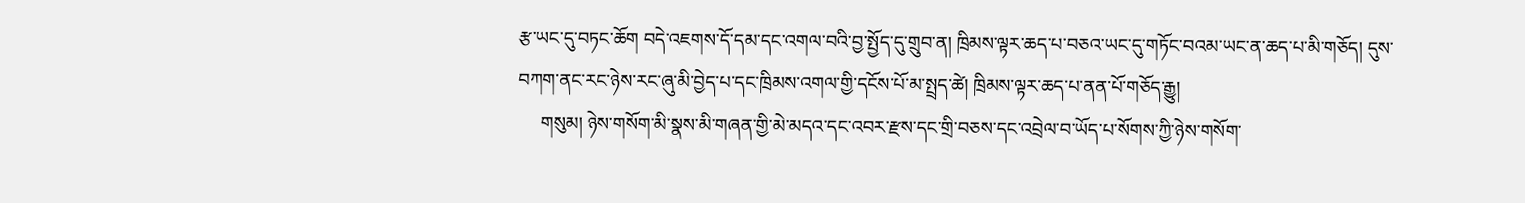རྩ་ཡང་དུ་བཏང་ཆོག བདེ་འཇགས་དོ་དམ་དང་འགལ་བའི་བྱ་སྤྱོད་དུ་གྲུབ་ན། ཁྲིམས་ལྟར་ཆད་པ་བཅའ་ཡང་དུ་གཏོང་བའམ་ཡང་ན་ཆད་པ་མི་གཅོད། དུས་བཀག་ནང་རང་ཉེས་རང་ཞུ་མི་བྱེད་པ་དང་ཁྲིམས་འགལ་གྱི་དངོས་པོ་མ་སྤྲད་ཚེ། ཁྲིམས་ལྟར་ཆད་པ་ནན་པོ་གཅོད་རྒྱུ།
     གསུམ། ཉེས་གསོག་མི་སྣས་མི་གཞན་གྱི་མེ་མདའ་དང་འབར་རྫས་དང་གྲི་བཅས་དང་འབྲེལ་བ་ཡོད་པ་སོགས་ཀྱི་ཉེས་གསོག་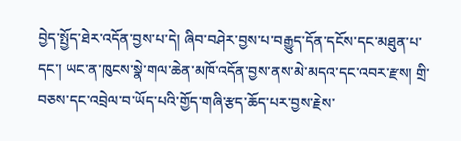བྱེད་སྤྱོད་ཐེར་འདོན་བྱས་པ་དེ། ཞིབ་བཤེར་བྱས་པ་བརྒྱུད་དོན་དངོས་དང་མཐུན་པ་དང་། ཡང་ན་ཁུངས་སྣེ་གལ་ཆེན་མཁོ་འདོན་བྱས་ནས་མེ་མདའ་དང་འབར་རྫས། གྲི་བཅས་དང་འབྲེལ་བ་ཡོད་པའི་གྱོད་གཞི་རྩད་ཆོད་པར་བྱས་རྗེས་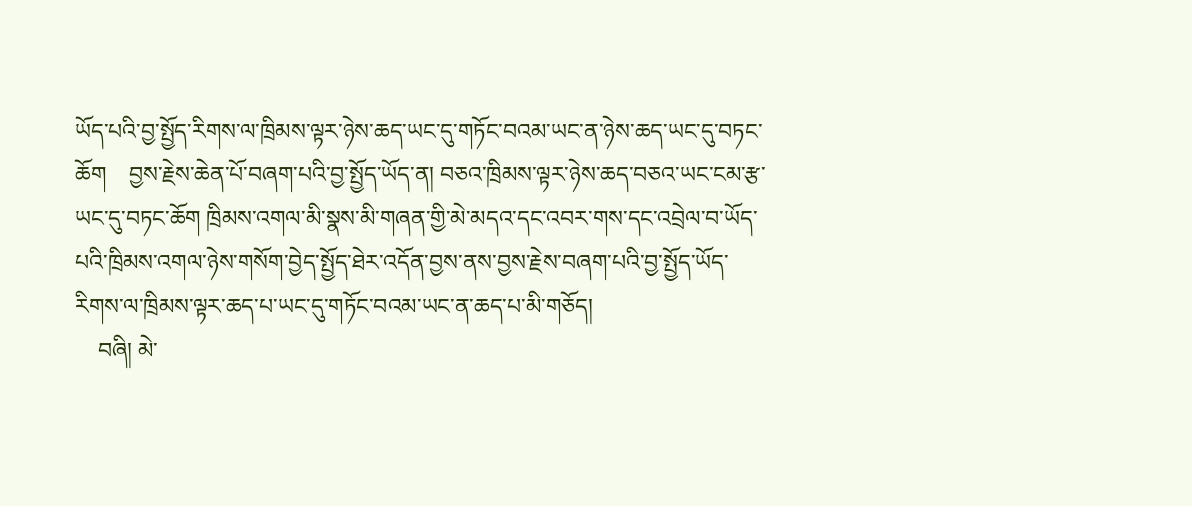ཡོད་པའི་བྱ་སྤྱོད་རིགས་ལ་ཁྲིམས་ལྟར་ཉེས་ཆད་ཡང་དུ་གཏོང་བའམ་ཡང་ན་ཉེས་ཆད་ཡང་དུ་བཏང་ཆོག    བྱས་རྗེས་ཆེན་པོ་བཞག་པའི་བྱ་སྤྱོད་ཡོད་ན། བཅའ་ཁྲིམས་ལྟར་ཉེས་ཆད་བཅའ་ཡང་ངམ་རྩ་ཡང་དུ་བཏང་ཆོག ཁྲིམས་འགལ་མི་སྣས་མི་གཞན་གྱི་མེ་མདའ་དང་འབར་གས་དང་འབྲེལ་བ་ཡོད་པའི་ཁྲིམས་འགལ་ཉེས་གསོག་བྱེད་སྤྱོད་ཐེར་འདོན་བྱས་ནས་བྱས་རྗེས་བཞག་པའི་བྱ་སྤྱོད་ཡོད་རིགས་ལ་ཁྲིམས་ལྟར་ཆད་པ་ཡང་དུ་གཏོང་བའམ་ཡང་ན་ཆད་པ་མི་གཅོད།
    བཞི། མེ་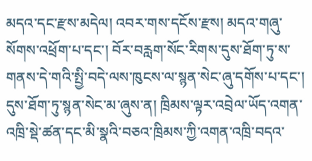མདའ་དང་རྫས་མདེལ། འབར་གས་དངོས་རྫས། མདའ་གཞུ་སོགས་འཕྲོག་པ་དང་། བོར་བརླག་སོང་རིགས་དུས་ཐོག་ཏུ་ས་གནས་དེ་གའི་སྤྱི་བདེ་ལས་ཁུངས་ལ་སྙན་སེང་ཞུ་དགོས་པ་དང་། དུས་ཐོག་ཏུ་སྙན་སེང་མ་ཞུས་ན། ཁྲིམས་ལྟར་འབྲེལ་ཡོད་འགན་འཁྲི་སྡེ་ཚན་དང་མི་སྣའི་བཅའ་ཁྲིམས་ཀྱི་འགན་འཁྲི་བདའ་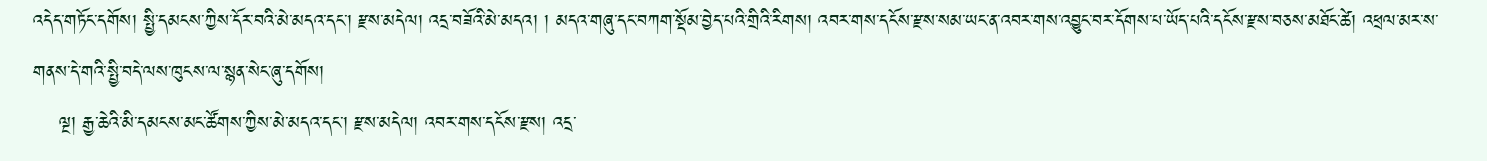འདེད་གཏོང་དགོས། སྤྱི་དམངས་ཀྱིས་དོར་བའི་མེ་མདའ་དང་། རྫས་མདེལ། འདྲ་བཟོའི་མེ་མདའ། ། མདའ་གཞུ་དང་བཀག་སྡོམ་བྱེད་པའི་གྲིའི་རིགས། འབར་གས་དངོས་རྫས་སམ་ཡང་ན་འབར་གས་འབྱུང་བར་དོགས་པ་ཡོད་པའི་དངོས་རྫས་བཅས་མཐོང་ཚེ། འཕྲལ་མར་ས་གནས་དེ་གའི་སྤྱི་བདེ་ལས་ཁུངས་ལ་སྙན་སེང་ཞུ་དགོས།
    ལྔ། རྒྱ་ཆེའི་མི་དམངས་མང་ཚོགས་ཀྱིས་མེ་མདའ་དང་། རྫས་མདེལ། འབར་གས་དངོས་རྫས། འདྲ་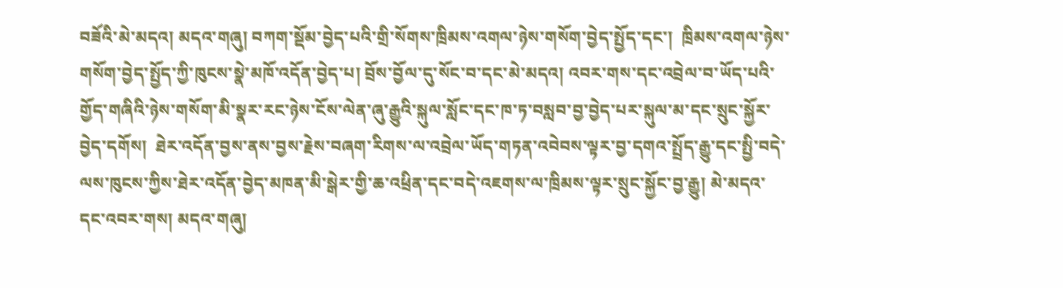བཟོའི་མེ་མདའ། མདའ་གཞུ། བཀག་སྡོམ་བྱེད་པའི་གྲི་སོགས་ཁྲིམས་འགལ་ཉེས་གསོག་བྱེད་སྤྱོད་དང་།  ཁྲིམས་འགལ་ཉེས་གསོག་བྱེད་སྤྱོད་ཀྱི་ཁུངས་སྣེ་མཁོ་འདོན་བྱེད་པ། བྲོས་བྱོལ་དུ་སོང་བ་དང་མེ་མདའ། འབར་གས་དང་འབྲེལ་བ་ཡོད་པའི་གྱོད་གཞིའི་ཉེས་གསོག་མི་སྣར་རང་ཉེས་ངོས་ལེན་ཞུ་རྒྱུའི་སྐུལ་སློང་དང་ཁ་ཏ་བསླབ་བྱ་བྱེད་པར་སྐུལ་མ་དང་སྲུང་སྐྱོར་བྱེད་དགོས།  ཐེར་འདོན་བྱས་ནས་བྱས་རྗེས་བཞག་རིགས་ལ་འབྲེལ་ཡོད་གཏན་འབེབས་ལྟར་བྱ་དགའ་སྤྲོད་རྒྱུ་དང་སྤྱི་བདེ་ལས་ཁུངས་ཀྱིས་ཐེར་འདོན་བྱེད་མཁན་མི་སྒེར་གྱི་ཆ་འཕྲིན་དང་བདེ་འཇགས་ལ་ཁྲིམས་ལྟར་སྲུང་སྐྱོང་བྱ་རྒྱུ། མེ་མདའ་དང་འབར་གས། མདའ་གཞུ།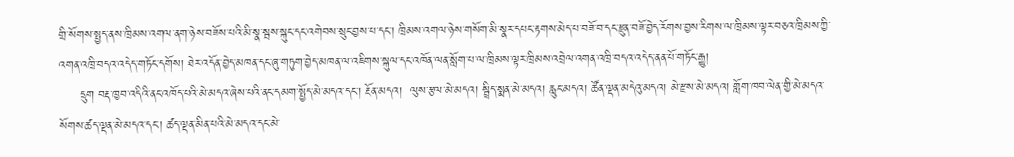གྲི་སོགས་སྤྱད་ནས་ཁྲིམས་འགལ་ནག་ཉེས་བཟོས་པའི་མི་སྣ་སྦས་སྐུང་དང་འགེབས་སྲུང་བྱས་པ་དང་། ཁྲིམས་འགལ་ཉེས་གསོག་མི་སྣར་དཔང་རྟགས་མེད་པ་བཟོ་བ་དང་རྫུན་བཟོ་བྱེད་རོགས་བྱས་རིགས་ལ་ཁྲིམས་ལྟར་བཅའ་ཁྲིམས་ཀྱི་འགན་འཁྲི་བདའ་འདེད་གཏོང་དགོས། ཐེར་འདོན་བྱེད་མཁན་དང་ཞུ་གཏུག་བྱེད་མཁན་ལ་འཇིགས་སྐུལ་དང་འཁོན་ལན་སློག་པ་ལ་ཁྲིམས་ལྟར་ཁྲིམས་འབྲེལ་འགན་འཁྲི་བདའ་འདེད་ནན་པོ་གཏོང་རྒྱུ།
     དྲུག བརྡ་ཁྱབ་འདིའི་ནང་འཁོད་པའི་མེ་མདའ་ཞེས་པའི་ནང་དམག་སྤྱོད་མེ་མདའ་དང་། རྔོན་མདའ།  ལུས་རྩལ་མེ་མདའ། སྦྲིད་སྨན་མེ་མདའ། རླུང་མདའ། ཚོན་ལྡན་མདེའུ་མདའ། མེ་རྫས་མེ་མདའ། གློག་ཁབ་ལེན་གྱི་མེ་མདའ་སོགས་ཚད་ལྡན་མེ་མདའ་དང་། ཚད་ལྡན་མིན་པའི་མེ་མདའ་དང་མེ་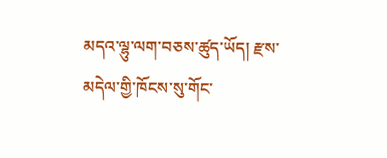མདའ་ལྷུ་ལག་བཅས་ཚུད་ཡོད། རྫས་མདེལ་གྱི་ཁོངས་སུ་གོང་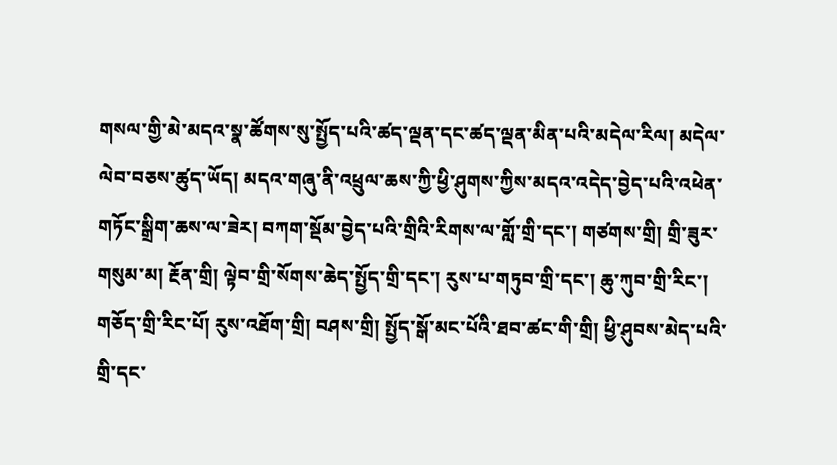གསལ་གྱི་མེ་མདའ་སྣ་ཚོགས་སུ་སྤྱོད་པའི་ཚད་ལྡན་དང་ཚད་ལྡན་མིན་པའི་མདེལ་རིལ། མདེལ་ལེབ་བཅས་ཚུད་ཡོད། མདའ་གཞུ་ནི་འཕྲུལ་ཆས་ཀྱི་ཕྱི་ཤུགས་ཀྱིས་མདའ་འདེད་བྱེད་པའི་འཕེན་གཏོང་སྒྲིག་ཆས་ལ་ཟེར། བཀག་སྡོམ་བྱེད་པའི་གྲིའི་རིགས་ལ་གློ་གྲི་དང་། གཙགས་གྲི། གྲི་ཟུར་གསུམ་མ། རྔོན་གྲི། ལྟེབ་གྲི་སོགས་ཆེད་སྤྱོད་གྲི་དང་། རུས་པ་གཏུབ་གྲི་དང་། ཆུ་ཀུབ་གྲི་རིང་།  གཅོད་གྲི་རིང་པོ། རུས་འཐོག་གྲི། བཤས་གྲི། སྤྱོད་སྒོ་མང་པོའི་ཐབ་ཚང་གི་གྲི། ཕྱི་ཤུབས་མེད་པའི་གྲི་དང་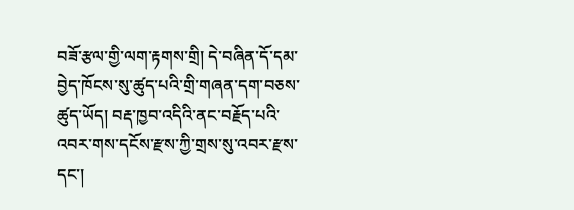བཟོ་རྩལ་གྱི་ལག་རྟགས་གྲི། དེ་བཞིན་དོ་དམ་བྱེད་ཁོངས་སུ་ཚུད་པའི་གྲི་གཞན་དག་བཅས་ཚུད་ཡོད། བརྡ་ཁྱབ་འདིའི་ནང་བརྗོད་པའི་འབར་གས་དངོས་རྫས་ཀྱི་གྲས་སུ་འབར་རྫས་དང་།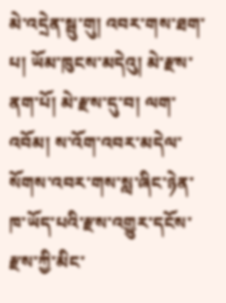མེ་འདྲེན་སྦུ་གུ། འབར་གས་ཐག་པ། ཡོམ་ཁུངས་མདེའུ། མེ་རྫས་ནག་པོ། མེ་རྫས་དུ་བ། ལག་འབོམ། ས་འོག་འབར་མདེལ་སོགས་འབར་གས་སླ་ཞིང་ཉེན་ཁ་ཡོད་པའི་རྫས་འགྱུར་དངོས་རྫས་ཀྱི་མིང་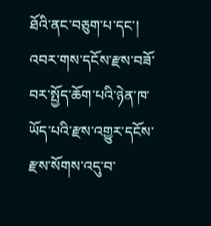ཐོའི་ནང་བཅུག་པ་དང་། འབར་གས་དངོས་རྫས་བཟོ་བར་སྤྱོད་ཆོག་པའི་ཉེན་ཁ་ཡོད་པའི་རྫས་འགྱུར་དངོས་རྫས་སོགས་འདུ་བ་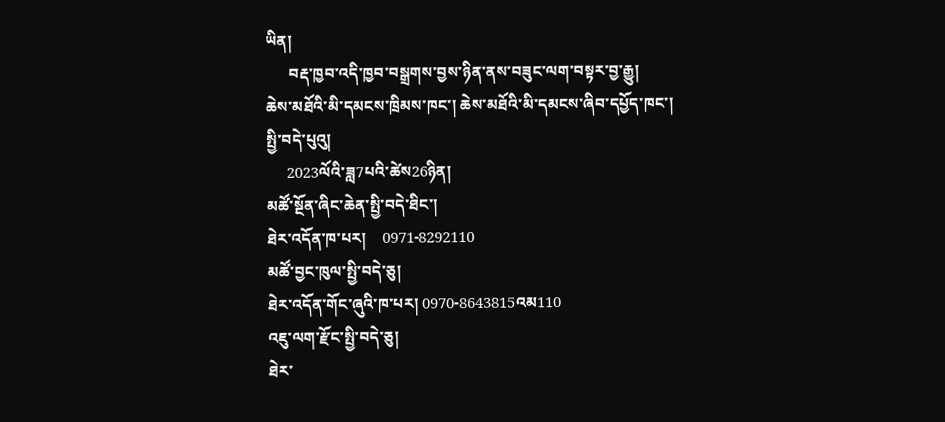ཡིན།
      བརྡ་ཁྱབ་འདི་ཁྱབ་བསྒྲགས་བྱས་ཉིན་ནས་བཟུང་ལག་བསྟར་བྱ་རྒྱུ།
ཆེས་མཐོའི་མི་དམངས་ཁྲིམས་ཁང་། ཆེས་མཐོའི་མི་དམངས་ཞིབ་དཔྱོད་ཁང་། སྤྱི་བདེ་པུའུ།
     2023ལོའི་ཟླ7པའི་ཚེས26ཉིན།
མཚོ་སྔོན་ཞིང་ཆེན་སྤྱི་བདེ་ཐིང་།
ཐེར་འདོན་ཁ་པར།    0971-8292110
མཚོ་བྱང་ཁུལ་སྤྱི་བདེ་ཅུ།
ཐེར་འདོན་གོང་ཞུའི་ཁ་པར། 0970-8643815འམ110
འཇུ་ལག་རྫོང་སྤྱི་བདེ་ཅུ།
ཐེར་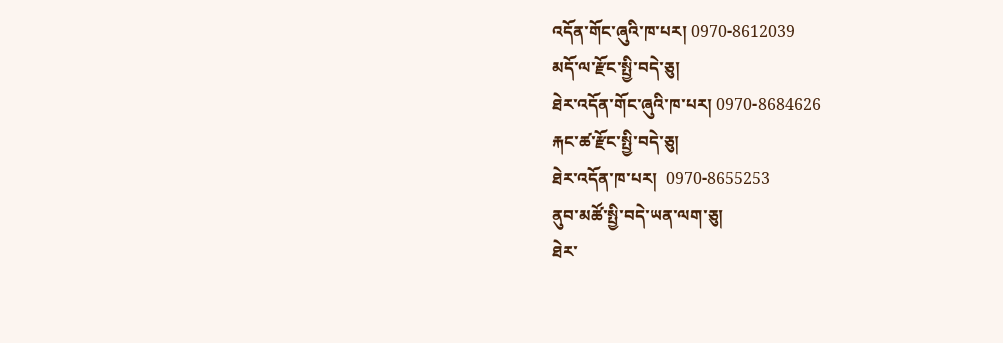འདོན་གོང་ཞུའི་ཁ་པར། 0970-8612039
མདོ་ལ་རྫོང་སྤྱི་བདེ་ཅུ།
ཐེར་འདོན་གོང་ཞུའི་ཁ་པར། 0970-8684626
རྐང་ཚ་རྫོང་སྤྱི་བདེ་ཅུ།
ཐེར་འདོན་ཁ་པར།  0970-8655253
ནུབ་མཚོ་སྤྱི་བདེ་ཡན་ལག་ཅུ།
ཐེར་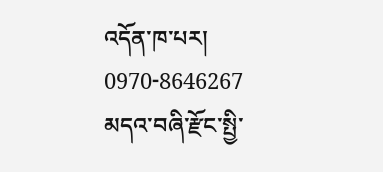འདོན་ཁ་པར།   0970-8646267
མདའ་བཞི་རྫོང་སྤྱི་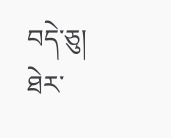བདེ་ཅུ།
ཐེར་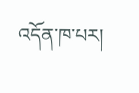འདོན་ཁ་པར།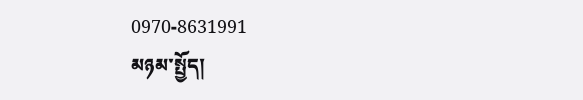0970-8631991
མཉམ་སྤྱོད།